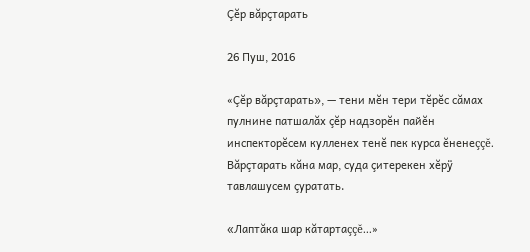Çĕр вăрçтарать

26 Пуш, 2016

«Çĕр вăрçтарать», — тени мĕн тери тĕрĕс сăмах пулнине патшалăх çĕр надзорĕн пайĕн инспекторĕсем кулленех тенĕ пек курса ĕненеççĕ. Вăрçтарать кăна мар, суда çитерекен хĕрÿ тавлашусем çуратать.

«Лаптăка шар кăтартаççĕ...»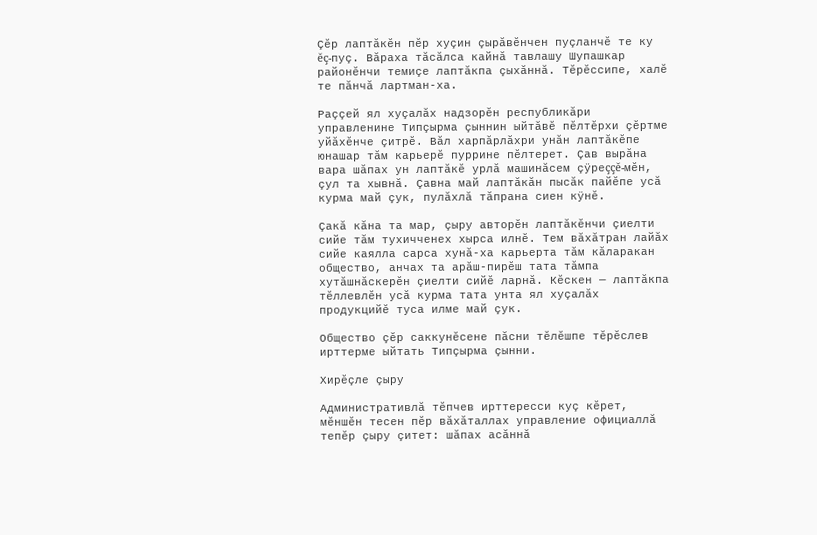Çĕр лаптăкĕн пĕр хуçин çырăвĕнчен пуçланчĕ те ку ĕç-пуç. Вăраха тăсăлса кайнă тавлашу Шупашкар районĕнчи темиçе лаптăкпа çыхăннă. Тĕрĕссипе, халĕ те пăнчă лартман-ха.

Раççей ял хуçалăх надзорĕн республикăри управленине Типçырма çыннин ыйтăвĕ пĕлтĕрхи çĕртме уйăхĕнче çитрĕ. Вăл харпăрлăхри унăн лаптăкĕпе юнашар тăм карьерĕ пуррине пĕлтерет. Çав вырăна вара шăпах ун лаптăкĕ урлă машинăсем çÿреççĕ-мĕн, çул та хывнă. Çавна май лаптăкăн пысăк пайĕпе усă курма май çук, пулăхлă тăпрана сиен кÿнĕ.

Çакă кăна та мар, çыру авторĕн лаптăкĕнчи çиелти сийе тăм тухичченех хырса илнĕ. Тем вăхăтран лайăх сийе каялла сарса хунă-ха карьерта тăм кăларакан общество, анчах та арăш-пирĕш тата тăмпа хутăшнăскерĕн çиелти сийĕ ларнă. Кĕскен — лаптăкпа тĕллевлĕн усă курма тата унта ял хуçалăх продукцийĕ туса илме май çук.

Общество çĕр саккунĕсене пăсни тĕлĕшпе тĕрĕслев ирттерме ыйтать Типçырма çынни.

Хирĕçле çыру

Административлă тĕпчев ирттересси куç кĕрет, мĕншĕн тесен пĕр вăхăталлах управление официаллă тепĕр çыру çитет: шăпах асăннă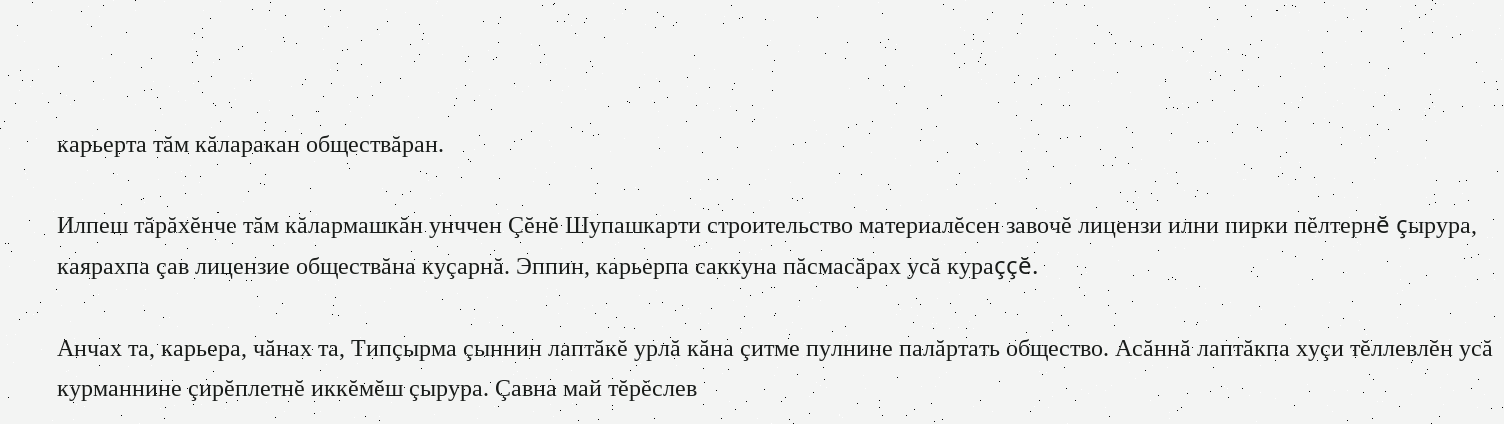карьерта тăм кăларакан обществăран.

Илпеш тăрăхĕнче тăм кăлармашкăн унччен Çĕнĕ Шупашкарти строительство материалĕсен завочĕ лицензи илни пирки пĕлтернĕ çырура, каярахпа çав лицензие обществăна куçарнă. Эппин, карьерпа саккуна пăсмасăрах усă кураççĕ.

Анчах та, карьера, чăнах та, Типçырма çыннин лаптăкĕ урлă кăна çитме пулнине палăртать общество. Асăннă лаптăкпа хуçи тĕллевлĕн усă курманнине çирĕплетнĕ иккĕмĕш çырура. Çавна май тĕрĕслев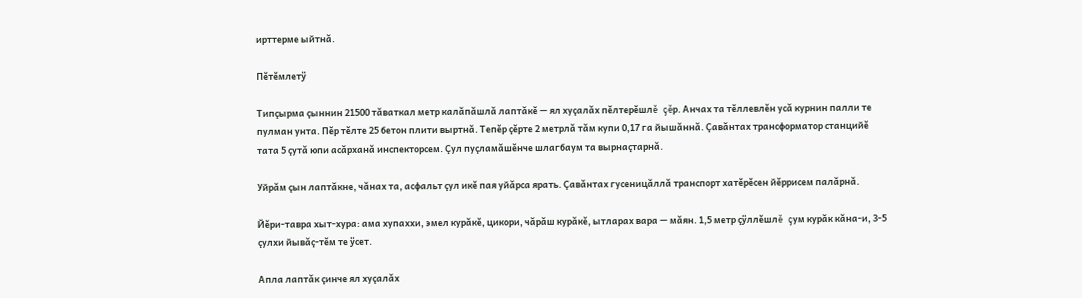ирттерме ыйтнă.

Пĕтĕмлетÿ

Типçырма çыннин 21500 тăваткал метр калăпăшлă лаптăкĕ — ял хуçалăх пĕлтерĕшлĕ çĕр. Анчах та тĕллевлĕн усă курнин палли те пулман унта. Пĕр тĕлте 25 бетон плити выртнă. Тепĕр çĕрте 2 метрлă тăм купи 0,17 га йышăннă. Çавăнтах трансформатор станцийĕ тата 5 çутă юпи асăрханă инспекторсем. Çул пуçламăшĕнче шлагбаум та вырнаçтарнă.

Уйрăм çын лаптăкне, чăнах та, асфальт çул икĕ пая уйăрса ярать. Çавăнтах гусеницăллă транспорт хатĕрĕсен йĕррисем палăрнă.

Йĕри-тавра хыт-хура: ама хупаххи, эмел курăкĕ, цикори, чăрăш курăкĕ, ытларах вара — мăян. 1,5 метр çÿллĕшлĕ çум курăк кăна-и, 3-5 çулхи йывăç-тĕм те ÿсет.

Апла лаптăк çинче ял хуçалăх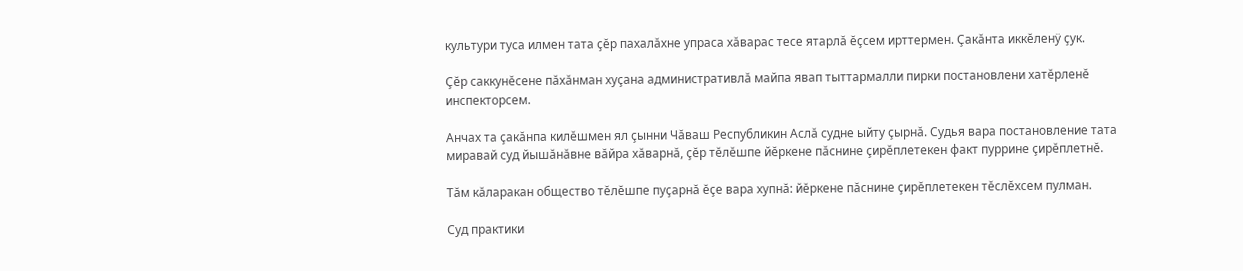культури туса илмен тата çĕр пахалăхне упраса хăварас тесе ятарлă ĕçсем ирттермен. Çакăнта иккĕленÿ çук.

Çĕр саккунĕсене пăхăнман хуçана административлă майпа явап тыттармалли пирки постановлени хатĕрленĕ инспекторсем.

Анчах та çакăнпа килĕшмен ял çынни Чăваш Республикин Аслă судне ыйту çырнă. Судья вара постановление тата миравай суд йышăнăвне вăйра хăварнă, çĕр тĕлĕшпе йĕркене пăснине çирĕплетекен факт пуррине çирĕплетнĕ.

Тăм кăларакан общество тĕлĕшпе пуçарнă ĕçе вара хупнă: йĕркене пăснине çирĕплетекен тĕслĕхсем пулман.

Суд практики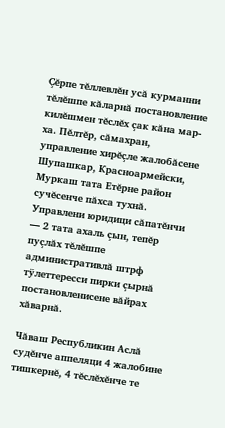Çĕрпе тĕллевлĕн усă курманни тĕлĕшпе кăларнă постановление килĕшмен тĕслĕх çак кăна мар-ха. Пĕлтĕр, сăмахран, управление хирĕçле жалобăсене Шупашкар, Красноармейски, Муркаш тата Етĕрне район сучĕсенче пăхса тухнă. Управлени юридици сăпатĕнчи — 2 тата ахаль çын, тепĕр пуçлăх тĕлĕшпе административлă штрф тÿлеттересси пирки çырнă постановленисене вăйрах хăварнă.

Чăваш Республикин Аслă судĕнче аппеляци 4 жалобине тишкернĕ, 4 тĕслĕхĕнче те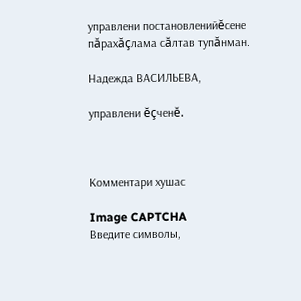управлени постановленийĕсене пăрахăçлама сăлтав тупăнман.

Надежда ВАСИЛЬЕВА,

управлени ĕçченĕ.



Комментари хушас

Image CAPTCHA
Введите символы,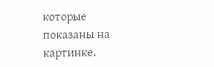которые показаны на картинке.